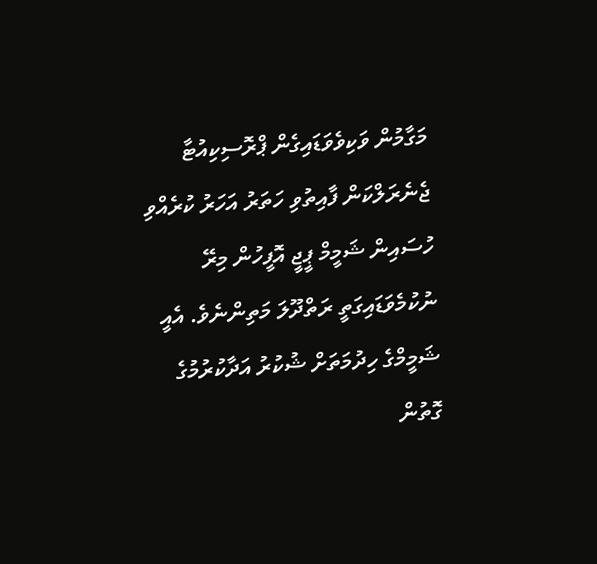މަގާމުން ވަކިވެވަޑައިގެން ޕްރޮސިކިއުޓާ ޖެނެރަލްކަން ފާއިތުވި ހަތަރު އަހަރު ކުރެއްވި ހުސައިން ޝަމީމް ޕީޖީ އޮފީހުން މިރޭ ނުކުމެވަޑައިގަތީ ރަތްދޫލަ މަތިންނެވެ. އެއީ ޝަމީމްގެ ހިދުމަތަށް ޝުކުރު އަދާކުރުމުގެ ގޮތުން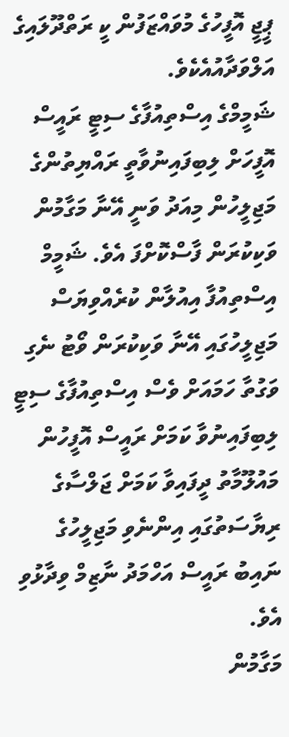ޕީޖީ އޮފީހުގެ މުވައްޒަފުން ކީ ރަތްދޫލައިގެ އަލްވަދާއުއެކެވެ.
ޝަމީމްގެ އިސްތިއުފާގެ ސިޓީ ރައީސް އޮފީހަށް ލިބިފައިނުވާތީ ރައްޔިތުންގެ މަޖިލީހުން މިއަދު ވަނީ އޭނާ މަގާމުން ވަކިކުރަން ފާސްކޮށްފަ އެވެ. ޝަމީމް އިސްތިއުފާ އިއުލާން ކުރެއްވިޔަސް މަޖިލީހުގައި އޭނާ ވަކިކުރަން ވޯޓު ނެގި ވަގުތާ ހަމައަށް ވެސް އިސްތިއުފާގެ ސިޓީ ލިބިފައިނުވާ ކަމަށް ރައީސް އޮފީހުން މައުލޫމާތު ދީފައިވާ ކަމަށް ޖަލްސާގެ ރިޔާސަތުގައި އިންނެވި މަޖިލީހުގެ ނައިބު ރައީސް އަހްމަދު ނާޒިމް ވިދާޅުވި އެވެ.
މަގާމުން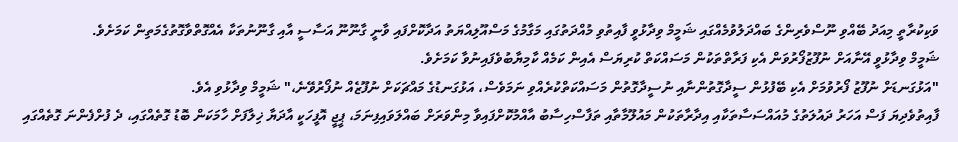ވަކިކުރާތީ މިއަދު ބޭއްވި ނޫސްވެރިންގެ ބައްދަލުވުމެއްގައި ޝަމީމް ވިދާޅުވީ ފާއިތުވި މުއްދަތުގައި މަގާމުގެ މަސްއޫލިއްޔަތު އަދާކޮށްފައި ވާނީ ގާނޫނޫ އަސާސީ އާއި ގާނޫނުތަކާ އެއްގޮތްވާގޮތުގެމަތިން ކަމަށެވެ.
ޝަމީމް ވިދާޅުވީ އޭނާއަށް ނުފޫޒުފޯރުވަން އެކި ފަރާތްތަކުން މަސައްކަތް ކުރިޔަސް އެއިން ކަމެއް ކާމިޔާބުވެފައިނުވާ ކަމަށެވެ.
"އަޅުގަނޑަށް ނުފޫޒު ފޯރުވުމަށް އެކި ބޭފުޅުން ސީދާގޮތުންނާއި ނުސީދާގޮތުން މަސައްކަތްކުރެއްވި ނަމަވެސް، އަޅުގަނޑުގެ މައްޗަކަށް ނުފޫޒެއް ނުފޯރުވޭނެ،" ޝަމީމް ވިދާޅުވި އެވެ.
ފާއިތުވެދިޔަ ފަސް އަހަރު ދައުލަތުގެ މުއައްސަސާތަކާއި އިދާރާތަކުން މައުލޫމާތާއި ތަފާސްހިސާބު އާއްމުކޮށްފައިވާ މިންވަރަށް ބައްލަވައިފިނަމަ، ޕީޖީ އޮފީހަކީ އާދަޔާ ޚިލާފަށް ހާމަކަން ބޮޑު ގޮތެއްގައި، ދެ ފުށްފެންނަ ގޮތެއްގައި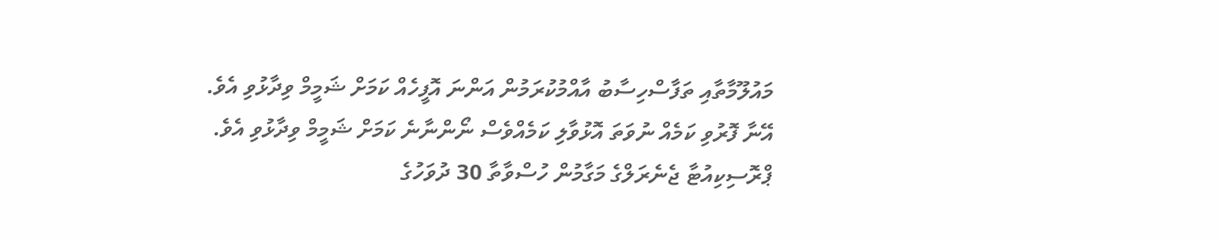މައުލޫމާތާއި ތަފާސްހިސާބު އާއްމުކުރަމުން އަންނަ އޮފީހެއް ކަމަށް ޝަމީމް ވިދާޅުވި އެވެ.
އޭނާ ފޮރުވި ކަމެއް ނުވަތަ އޮޅުވާލި ކަމެއްވެސް ނޯންނާނެ ކަމަށް ޝަމީމް ވިދާޅުވި އެވެ.
ޕްރޮސިކިއުޓާ ޖެނެރަލްގެ މަގާމުން ހުސްވާތާ 30 ދުވަހުގެ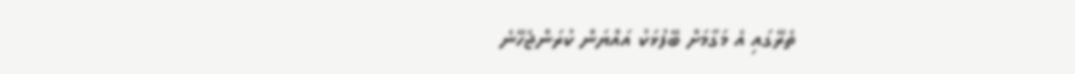ތެރޭގައި އެ މަގާމަށް ބޭފުޅަކު އައްޔަން ކުރަންޖެހޭނެ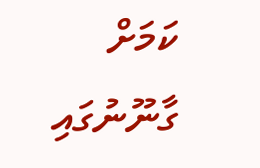ކަމަށް ގާނޫނުގައި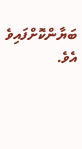ބަޔާންކޮށްފައިވެ އެވެ.